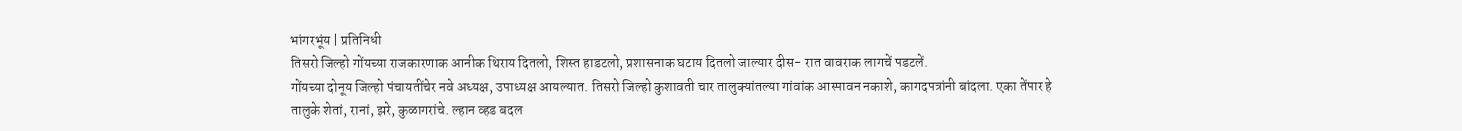भांगरभूंय | प्रतिनिधी
तिसरो जिल्हो गोंयच्या राजकारणाक आनीक थिराय दितलो, शिस्त हाडटलो, प्रशासनाक घटाय दितलो जाल्यार दीस- रात वावराक लागचें पडटलें.
गोंयच्या दोनूय जिल्हो पंचायतींचेर नवे अध्यक्ष, उपाध्यक्ष आयल्यात. तिसरो जिल्हो कुशावती चार तालुक्यांतल्या गांवांक आस्पावन नकाशे, कागदपत्रांनी बांदला. एका तेंपार हे तालुके शेतां, रानां, झरे, कुळागरांचे. ल्हान व्हड बदल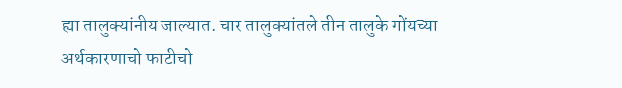ह्या तालुक्यांनीय जाल्यात. चार तालुक्यांतले तीन तालुके गोंयच्या अर्थकारणाचो फाटीचो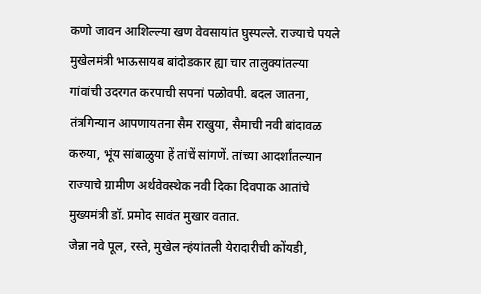कणो जावन आशिल्ल्या खण वेवसायांत घुस्पल्ले. राज्याचे पयले मुखेलमंत्री भाऊसायब बांदोडकार ह्या चार तालुक्यांतल्या गांवांची उदरगत करपाची सपनां पळोवपी. बदल जातना, तंत्रगिन्यान आपणायतना सैम राखुया, सैमाची नवी बांदावळ करुया, भूंय सांबाळुया हें तांचें सांगणें. तांच्या आदर्शांतल्यान राज्याचे ग्रामीण अर्थवेवस्थेक नवी दिका दिवपाक आतांचे मुख्यमंत्री डॉ. प्रमोद सावंत मुखार वतात.
जेन्ना नवे पूल, रस्ते, मुखेल न्हंयांतली येरादारीची कोंयडी,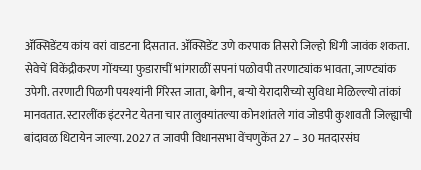ॲक्सिडेंटय कांय वरां वाडटना दिसतात. ॲक्सिडेंट उणे करपाक तिसरो जिल्हो धिगी जावंक शकता.
सेवेचें विकेंद्रीकरण गोंयच्या फुडाराचीं भांगराळीं सपनां पळोवपी तरणाट्यांक भावता, जाण्ट्यांक उपेगी. तरणाटी पिळगी पयश्यांनी गिरेस्त जाता, बेगीन, बऱ्यो येरादारीच्यो सुविधा मेळिल्ल्यो तांकां मानवतात. स्टारलींक इंटरनेट येतना चार तालुक्यांतल्या कोनशांतले गांव जोडपी कुशावती जिल्ह्याची बांदावळ धिटायेन जाल्या. 2027 त जावपी विधानसभा वेंचणुकेंत 27 – 30 मतदारसंघ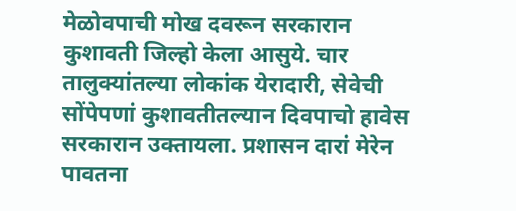मेळोवपाची मोख दवरून सरकारान कुशावती जिल्हो केला आसुये. चार तालुक्यांतल्या लोकांक येरादारी, सेवेची सोंपेपणां कुशावतीतल्यान दिवपाचो हावेस सरकारान उक्तायला. प्रशासन दारां मेरेन पावतना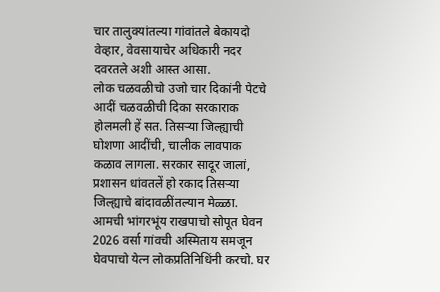चार तालुक्यांतल्या गांवांतले बेकायदो वेव्हार, वेवसायाचेर अधिकारी नदर दवरतले अशी आस्त आसा.
लोक चळवळीचो उजो चार दिकांनी पेटचे आदीं चळवळीची दिका सरकाराक होलमली हें सत. तिसऱ्या जिल्ह्याची घोशणा आदींची, चालीक लावपाक कळाव लागला. सरकार सादूर जालां, प्रशासन धांवतलें हो रकाद तिसऱ्या जिल्ह्याचे बांदावळींतल्यान मेळ्ळा.
आमची भांगरभूंय राखपाचो सोपूत घेवन 2026 वर्सा गांवची अस्मिताय समजून घेवपाचो येत्न लोकप्रतिनिधिंनी करचो. घर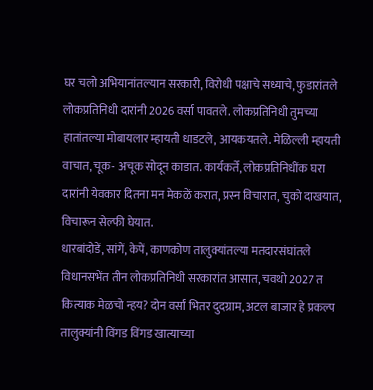घर चलो अभियानांतल्यान सरकारी, विरोधी पक्षाचे सध्याचे, फुडारांतले लोकप्रतिनिधी दारांनी 2026 वर्सा पावतले. लोकप्रतिनिधी तुमच्या हातांतल्या मोबायलार म्हायती धाडटले, आयकयतले. मेळिल्ली म्हायती वाचात, चूक- अचूक सोदून काडात. कार्यकर्ते, लोकप्रतिनिधींक घरा दारांनी येवकार दितना मन मेकळें करात, प्रस्न विचारात, चुको दाखयात, विचारून सेल्फी घेयात.
धारबांदोडें, सांगें, केपें, काणकोण तालुक्यांतल्या मतदारसंघांतले विधानसभेंत तीन लोकप्रतिनिधी सरकारांत आसात, चवथो 2027 त कित्याक मेळचो न्हय? दोन वर्सां भितर दुदग्राम, अटल बाजार हे प्रकल्प तालुक्यांनी विंगड विंगड खात्याच्या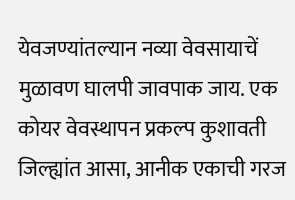येवजण्यांतल्यान नव्या वेवसायाचें मुळावण घालपी जावपाक जाय. एक कोयर वेवस्थापन प्रकल्प कुशावती जिल्ह्यांत आसा, आनीक एकाची गरज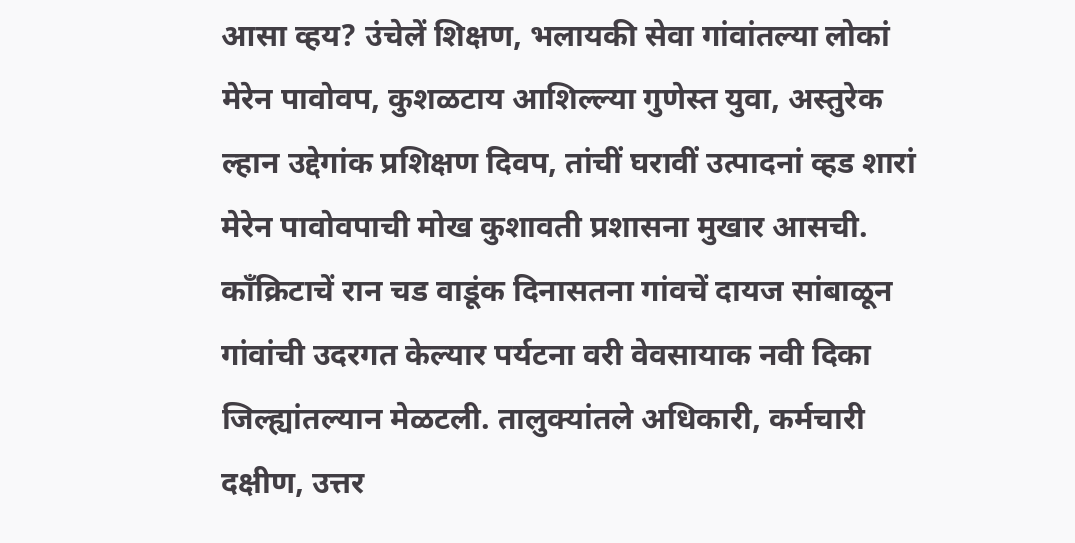आसा व्हय? उंचेलें शिक्षण, भलायकी सेवा गांवांतल्या लोकां मेरेन पावोवप, कुशळटाय आशिल्ल्या गुणेस्त युवा, अस्तुरेक ल्हान उद्देगांक प्रशिक्षण दिवप, तांचीं घरावीं उत्पादनां व्हड शारां मेरेन पावोवपाची मोख कुशावती प्रशासना मुखार आसची. काँक्रिटाचें रान चड वाडूंक दिनासतना गांवचें दायज सांबाळून गांवांची उदरगत केल्यार पर्यटना वरी वेवसायाक नवी दिका जिल्ह्यांतल्यान मेळटली. तालुक्यांतले अधिकारी, कर्मचारी दक्षीण, उत्तर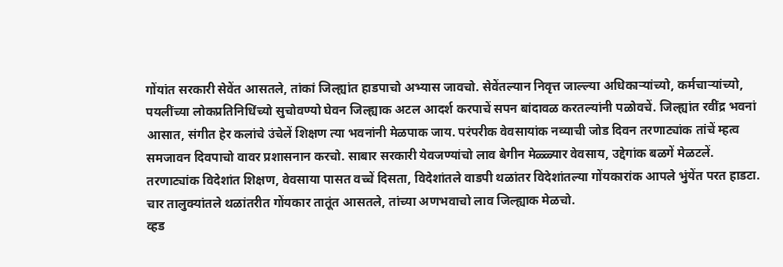गोंयांत सरकारी सेवेंत आसतले, तांकां जिल्ह्यांत हाडपाचो अभ्यास जावचो. सेवेंतल्यान निवृत्त जाल्ल्या अधिकाऱ्यांच्यो, कर्मचाऱ्यांच्यो, पयलींच्या लोकप्रतिनिधिंच्यो सुचोवण्यो घेवन जिल्ह्याक अटल आदर्श करपाचें सपन बांदावळ करतल्यांनी पळोवचें. जिल्ह्यांत रवींद्र भवनां आसात, संगीत हेर कलांचे उंचेलें शिक्षण त्या भवनांनी मेळपाक जाय. परंपरीक वेवसायांक नव्याची जोड दिवन तरणाट्यांक तांचें म्हत्व समजावन दिवपाचो वावर प्रशासनान करचो. साबार सरकारी येवजण्यांचो लाव बेगीन मेळ्ळ्यार वेवसाय, उद्देगांक बळगें मेळटलें.
तरणाट्यांक विदेशांत शिक्षण, वेवसाया पासत वच्चें दिसता, विदेशांतले वाडपी थळांतर विदेशांतल्या गोंयकारांक आपले भुंयेंत परत हाडटा. चार तालुक्यांतले थळांतरीत गोंयकार तातूंत आसतले, तांच्या अणभवाचो लाव जिल्ह्याक मेळचो.
व्हड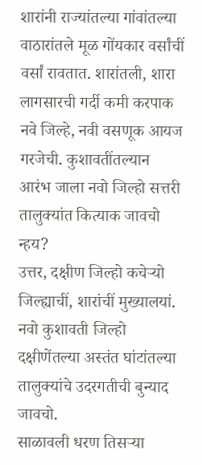शारांनी राज्यांतल्या गांवांतल्या वाठारांतले मूळ गोंयकार वर्सांचीं वर्सां रावतात. शारांतली, शारा लागसारची गर्दी कमी करपाक नवे जिल्हे, नवी वसणूक आयज गरजेची. कुशावतींतल्यान आरंभ जाला नवो जिल्हो सत्तरी तालुक्यांत कित्याक जावचो न्हय?
उत्तर, दक्षीण जिल्हो कचेऱ्यो जिल्ह्याचीं, शारांचीं मुख्यालयां. नवो कुशावती जिल्हो दक्षीणेंतल्या अस्तंत घांटांतल्या तालुक्यांचे उदरगतीची बुन्याद जावचो.
साळावली धरण तिसऱ्या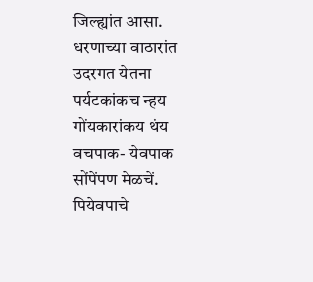जिल्ह्यांत आसा. धरणाच्या वाठारांत उदरगत येतना पर्यटकांकच न्हय गोंयकारांकय थंय वचपाक- येवपाक सोंपेंपण मेळचें. पियेवपाचे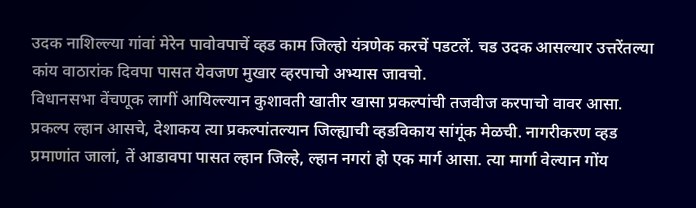उदक नाशिल्ल्या गांवां मेरेन पावोवपाचें व्हड काम जिल्हो यंत्रणेक करचें पडटलें. चड उदक आसल्यार उत्तरेंतल्या कांय वाठारांक दिवपा पासत येवजण मुखार व्हरपाचो अभ्यास जावचो.
विधानसभा वेंचणूक लागीं आयिल्ल्यान कुशावती खातीर खासा प्रकल्पांची तजवीज करपाचो वावर आसा. प्रकल्प ल्हान आसचे, देशाकय त्या प्रकल्पांतल्यान जिल्ह्याची व्हडविकाय सांगूंक मेळची. नागरीकरण व्हड प्रमाणांत जालां, तें आडावपा पासत ल्हान जिल्हे, ल्हान नगरां हो एक मार्ग आसा. त्या मार्गा वेल्यान गोंय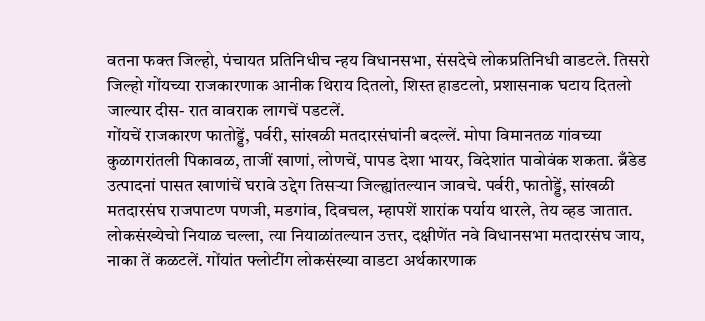वतना फक्त जिल्हो, पंचायत प्रतिनिधीच न्हय विधानसभा, संसदेचे लोकप्रतिनिधी वाडटले. तिसरो जिल्हो गोंयच्या राजकारणाक आनीक थिराय दितलो, शिस्त हाडटलो, प्रशासनाक घटाय दितलो जाल्यार दीस- रात वावराक लागचें पडटलें.
गोंयचें राजकारण फातोड्डें, पर्वरी, सांखळी मतदारसंघांनी बदल्लें. मोपा विमानतळ गांवच्या कुळागरांतली पिकावळ, ताजीं खाणां, लोणचें, पापड देशा भायर, विदेशांत पावोवंक शकता. ब्रँडेड उत्पादनां पासत खाणांचें घरावे उद्देग तिसऱ्या जिल्ह्यांतल्यान जावचे. पर्वरी, फातोड्डें, सांखळी मतदारसंघ राजपाटण पणजी, मडगांव, दिवचल, म्हापशें शारांक पर्याय थारले, तेय व्हड जातात. लोकसंख्येचो नियाळ चल्ला, त्या नियाळांतल्यान उत्तर, दक्षीणेंत नवे विधानसभा मतदारसंघ जाय, नाका तें कळटलें. गोंयांत फ्लोटींग लोकसंख्या वाडटा अर्थकारणाक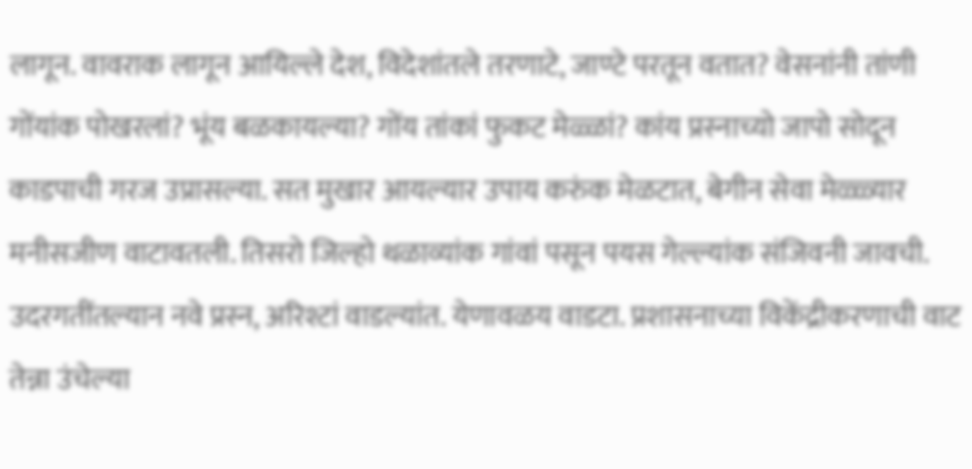लागून. वावराक लागून आयिल्ले देश, विदेशांतले तरणाटे, जाण्टे परतून वतात? वेसनांनी तांणी गोंयांक पोखरलां? भूंय बळकायल्या? गोंय तांकां फुकट मेळ्ळां? कांय प्रस्नाच्यो जापो सोदून काडपाची गरज उप्रासल्या. सत मुखार आयल्यार उपाय करुंक मेळटात, बेगीन सेवा मेळ्ळ्यार मनीसजीण वाटावतली. तिसरो जिल्हो थळाव्यांक गांवां पसून पयस गेल्ल्यांक संजिवनी जावची.
उदरगतींतल्यान नवे प्रस्न, अरिश्टां वाडल्यांत. येणावळय वाडटा. प्रशासनाच्या विकेंद्रीकरणाची वाट तेन्ना उंचेल्या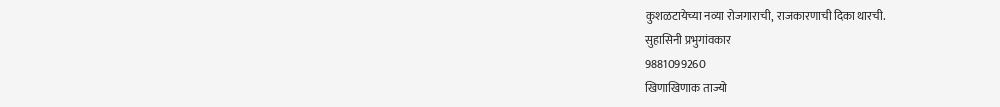कुशळटायेच्या नव्या रोजगाराची, राजकारणाची दिका थारची.
सुहासिनी प्रभुगांवकार
9881099260
खिणाखिणाक ताज्यो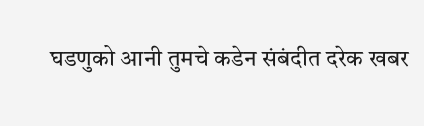घडणुको आनी तुमचे कडेन संबंदीत दरेक खबर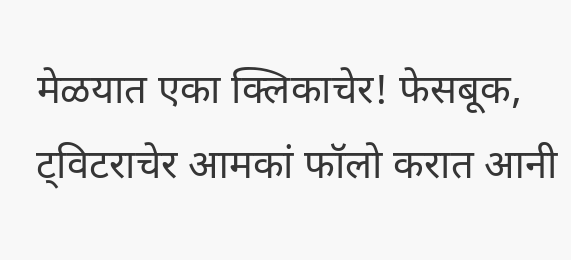मेळयात एका क्लिकाचेर! फेसबूक, ट्विटराचेर आमकां फॉलो करात आनी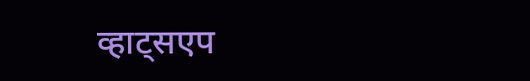व्हाट्सएप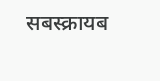सबस्क्रायब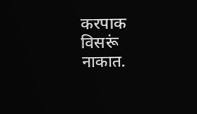करपाक विसरूं नाकात.